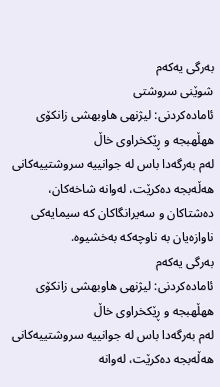بەرگی یەکەم
شوێنی سروشتی
ئامادەکردنی: لیژنهی هاوبهشی زانكۆی ههڵهبجه و ڕێكخراوی خاڵ
لەم بەرگەدا باس لە جوانییە سروشتییەکانی هەڵەبجە دەکرێت، لەوانە شاخەکان، دەشتاکان و سەیرانگاکان کە سیمایەکی ناوازەیان بە ناوچەکە بەخشیوە.
بەرگی یەکەم
ئامادەکردنی: لیژنهی هاوبهشی زانكۆی ههڵهبجه و ڕێكخراوی خاڵ
لەم بەرگەدا باس لە جوانییە سروشتییەکانی هەڵەبجە دەکرێت، لەوانە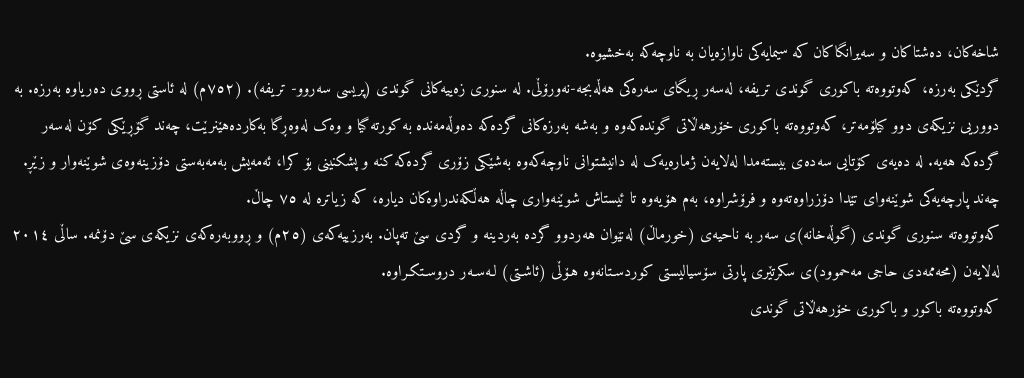شاخەکان، دەشتاکان و سەیرانگاکان کە سیمایەکی ناوازەیان بە ناوچەکە بەخشیوە.
گردێکی بەرزە، کەوتووەتە باکوری گوندی تریفە، لەسەر ڕیگای سەرەکی هەڵەبجە-نەورۆڵی. لە سنوری زەییەکانی گوندی (پریسی سەروو- تريفە). (٧٥٢م) لە ئاستی ڕووی دەریاوە بەرزە. به دووریی نزیکەی دوو کیلۆمەتر، کەوتووەتە باکوری خۆرهەڵاتی گوندەکەوە و بەشە بەرزەکانی گردەکە دەوڵەمەندە بە کورتە گیا و وەک لەوەڕگا بەکاردەهێنرێت، چەند گۆڕێکی کۆن لەسەر گردەکە هەیە. لە دەیەی کۆتایی سەدەی بیستەمدا لەلایەن ژمارەیەک لە دانیشتوانی ناوچەکەوە بەشێکی زۆری گردەکە کنە و پشکنینی بۆ کرا، ئەمەیش بەمەبەستی دۆزینەوەی شوێنەوار و زێڕ. چەند پارچەیەکی شوێنەوای تێدا دۆزراوەتەوە و فرۆشراوە، بەم هۆیەوە تا ئیستاش شوێنەواری چاڵە هەڵکەندراوەکان دیارە، کە زیاترە لە ٧٥ چاڵ.
کەوتووەتە سنوری گوندی (گوڵەخانە)ی سەر بە ناحیەی (خورماڵ) لەنێوان هەردوو گرده بەردینه و گردی سێ تەپان. بەرزییەکەی (٢٥م) و ڕووبەرەکەی نزیکەی سێ دۆنمە. ساڵی ٢٠١٤ لەلایەن (محەممەدی حاجی مەحموود)ی سکرتێری پارتی سۆسیالیستی کوردسـتانەوە هـۆڵی (ئاشـتی) لـەسـەر دروسـتکـراوە.
کەوتووەتە باکور و باکوری خۆرهەڵاتی گوندی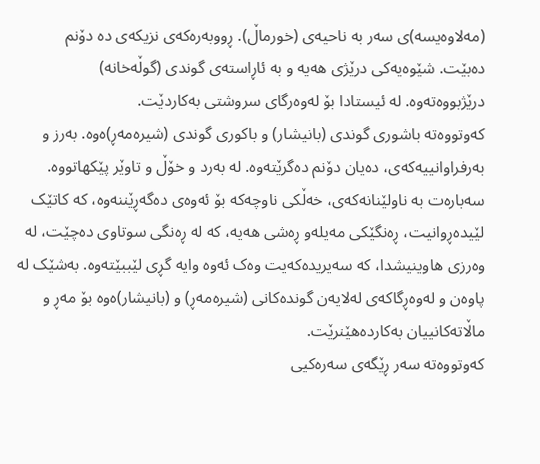(مەلاوەیسه)ی سەر به ناحیەی (خورماڵ). ڕووبەرەکەی نزیکەی دە دۆنم دەبێت. شێوەیەکی درێژی هەیە و بە ئاڕاستەى گوندى (گوڵەخانە) درێژبووەتەوە. لە ئیستادا بۆ لەوەرگای سروشتی بەکاردێت.
کەوتووەتە باشوری گوندی (بانیشار) و باکوری گوندی (شیرەمەڕ)ەوە. بەرز و بەرفراوانییەکەی، دەیان دۆنم دەگرێتەوە. لە بەرد و خۆڵ و تاوێر پێکهاتووە. سەبارەت بە ناولێنانەکەی، خەڵکی ناوچەکە بۆ ئەوەی دەگەڕێننەوه، کە کاتێک لێیدەڕوانیت، ڕەنگێکی مەیلەو ڕەشی هەیه، کە لە ڕەنگی سوتاوی دەچێت، لە وەرزی هاوینیشدا، کە سەیریدەکەیت وەک ئەوە وایە گڕی لێببێتەوە. بەشێک لە پاوەن و لەوەڕگاکەی لەلایەن گوندەکانی (شیرەمەڕ) و (بانیشار)ەوە بۆ مەڕ و ماڵاتەکانییان بەکاردەهێنرێت.
کەوتووەتە سەر ڕێگەی سەرەکیی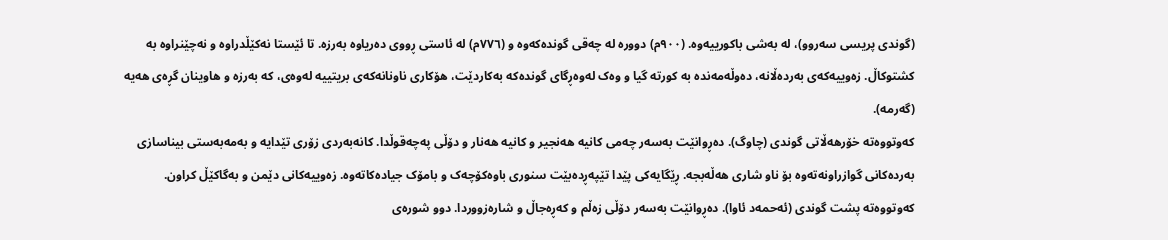(گوندی پریسی سەروو)، لە بەشی باکورییەوە. (٩٠٠م) دوورە لە چەقی گوندەکەوە و (٧٧٦م) لە ئاستی ڕووی دەریاوە بەرزە. تا ئێستا نەکێڵدراوە و نەچێنراوە بە کشتوکاڵ. زەوییەکەی بەردەڵانە، دەوڵەمەندە بە کورتە گیا و وەک لەوەڕگای گوندەکە بەکاردێت، هۆکاری ناونانەکەی بریتییە لەوەی، کە بەرزە و هاوینان گڕەی هەیە (گەرمە).
کەوتووەتە خۆرهەڵاتی گوندی (چاوگ). دەڕوانێت بەسەر چەمی کانیە هەنجیر و کانیە هەنار و دۆڵی پەچەقوڵدا. کانەبەردی زۆری تێدایە و بەمەبەستی بیناسازی بەردەکانی گوازراونەتەوە بۆ ناو شاری هەڵەبجە. ڕێگایەکی پێدا تێپەڕدەبێت سنوری باوەکۆچەک و بامۆک جیادەکاتەوە. زەوییەکانی دێمن و بەگاکێڵ کراون.
کەوتووەتە پشت گوندی (ئەحمەد ئاوا). دەڕوانێت بەسەر دۆڵی زەڵم و کەڕەجاڵ و شارەزووردا. دوو شورەی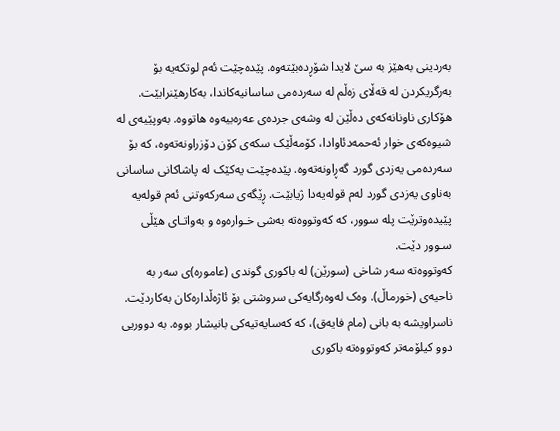بەردینی بەهێز بە سێ لایدا شۆڕدەبێتەوە. پێدەچێت ئەم لوتکەیە بۆ بەرگریکردن لە قەڵای زەڵم لە سەردەمی ساسانیەکاندا، بەکارهێنرابێت. هۆکاری ناونانەکەی دەڵێن لە وشەی جردەی عەرەبیەوە هاتووە. بەوپێیەی لە شیوەکەی خوار ئەحمەدئاوادا، کۆمەڵێک سکەی کۆن دۆزراونەتەوە، کە بۆ سەردەمی یەزدی گورد گەڕاونەتەوە. پێدەچێت یەکێک لە پاشاکانی ساسانی بەناوی یەزدی گورد لەم قولەیەدا ژیابێت. ڕێگەی سەرکەوتنی ئەم قولەیە پێیدەوترێت پلە سوور، کە کەوتووەتە بەشی خـوارەوە و بەواتـای هێڵی سـوور دێت.
کەوتووەتە سەر شاخی (سورێن) لە باکوری گوندی (عاموره)ی سەر به ناحیەی (خورماڵ). وەک لەوەرگایەکی سروشتی بۆ ئاژەڵدارەکان بەکاردێت. ناسراویشە بە بانی (مام فایەق)، کە کەسایەتیەکی بانیشار بووە. به دووریی دوو کیلۆمەتر کەوتووەتە باکوری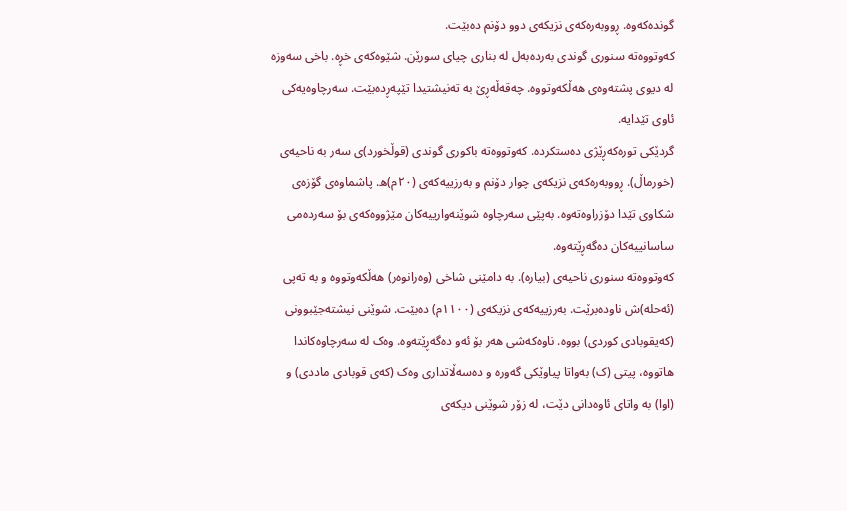گوندەکەوه. ڕووبەرەکەی نزیکەی دوو دۆنم دەبێت.
کەوتووەتە سنوری گوندی بەردەبەل لە بناری چیای سورێن. شێوەکەی خڕە. باخی سەوزە لە دیوی پشتەوەی هەڵکەوتووە. چەقەڵەڕێ بە تەنیشتیدا تێپەڕدەبێت. سەرچاوەیەکی ئاوی تێدایە.
گردێکی تورەکەڕێژی دەستکرده. کەوتووەتە باکوری گوندی (قوڵخورد)ی سەر به ناحیەی (خورماڵ). ڕووبەرەکەی نزیکەی چوار دۆنم و بەرزییەکەى (٢٠م)ه. پاشماوەی گۆزەی شکاوی تێدا دۆزراوەتەوە. بەپێی سەرچاوە شوێنەوارییەکان مێژووەکەی بۆ سەردەمى ساسانییەکان دەگەڕێتەوە.
کەوتووەتە سنوری ناحیەی (بیارە). بە دامێنی شاخی (وەرانوەر) هەڵکەوتووە و بە تەپی (ئەحلە)ش ناودەبرێت. بەرزییەکەی نزیکەی (١١٠٠م) دەبێت. شوێنی نیشتەجێبوونی (کەیقوبادی کوردی) بووە. ناوەکەشی هەر بۆ ئەو دەگەڕێتەوە. وەک لە سەرچاوەکاندا هاتووە، پیتی (ک) بەواتا پیاوێکی گەورە و دەسەڵاتداری وەک (کەی قوبادی ماددی) و (اوا) بە واتای ئاوەدانی دێت، لە زۆر شوێنی دیکەی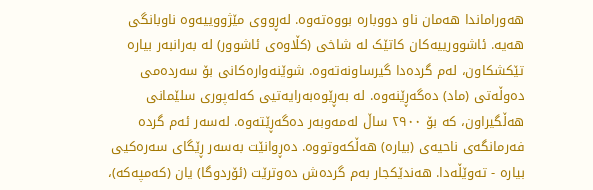هەوراماندا هەمان ناو دووبارە بووەتەوە. لەڕووی مێژووییەوە ناوبانگی هەیە. ئاشوورییەکان کاتێک لە شاخی (کڵاوەی ئاشوور) لە بەرانبەر بیارە تێکشکاون، لەم گردەدا گیرساونەتەوە. شوێنەوارەکانی بۆ سەردەمی دەوڵەتی (ماد) دەگەڕێنەوە. لە بەڕێوەبەرایەتیی کەلەپوری سلێمانی هەڵگیراون، کە بۆ ٢٩٠٠ ساڵ لەمەوبەر دەگەڕێتەوە. لەسەر ئەم گردە فەرمانگەی ناحیەی (بیارە) هەڵکەوتووە. دەڕوانێت بەسەر ڕێگای سەرەکیی بیارە - تەوێڵەدا. هەندێکجار بەم گردەش دەوترێت (ئۆردوگا) یان (کەمپەکە)،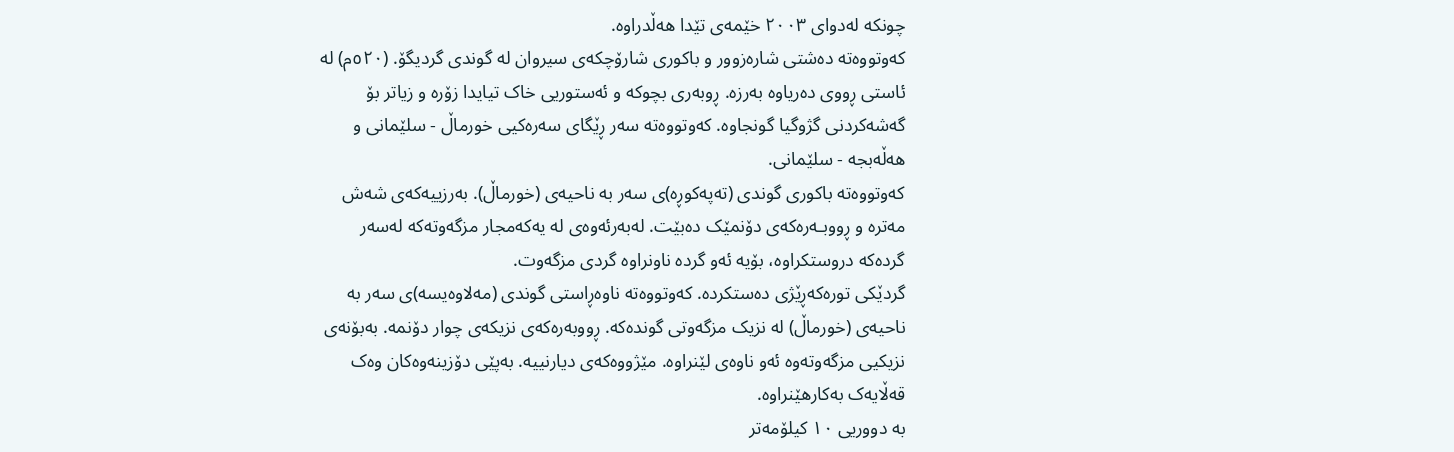چونکە لەدوای ٢٠٠٣ خێمەی تێدا هەڵدراوە.
کەوتووەتە دەشتی شارەزوور و باکوری شارۆچکەی سیروان لە گوندی گردیگۆ. (٥٢٠م) لە ئاستی ڕووی دەریاوە بەرزە. ڕوبەری بچوکه و ئەستوریی خاک تیایدا زۆره و زیاتر بۆ گەشەکردنی گژوگیا گونجاوە. کەوتووەتە سەر ڕێگای سەرەکیی خورماڵ - سلێمانی و هەڵەبجه - سلێمانی.
کەوتووەتە باکوری گوندی (تەپەکوڕه)ی سەر بە ناحیەی (خورماڵ). بەرزيیەکەی شەش مەترە و ڕووبـەرەکەی دۆنمێک دەبێت. لەبەرئەوەی لە یەکەمجار مزگەوتەکە لەسەر گردەکە دروستکراوە، بۆیە ئەو گردە ناونراوە گردی مزگەوت.
گردێکی تورەکەڕێژی دەستکردە. کەوتووەتە ناوەڕاستی گوندی (مەلاوەیسه)ی سەر به ناحیەی (خورماڵ) لە نزیک مزگەوتی گوندەکە. ڕووبەرەکەی نزیکەی چوار دۆنمە. بەبۆنەی نزیکیی مزگەوتەوە ئەو ناوەی لێنراوە. مێژووەکەى دیارنییە. بەپێى دۆزینەوەکان وەک قەڵایەک بەکارهێنراوە.
بە دووریی ١٠ کیلۆمەتر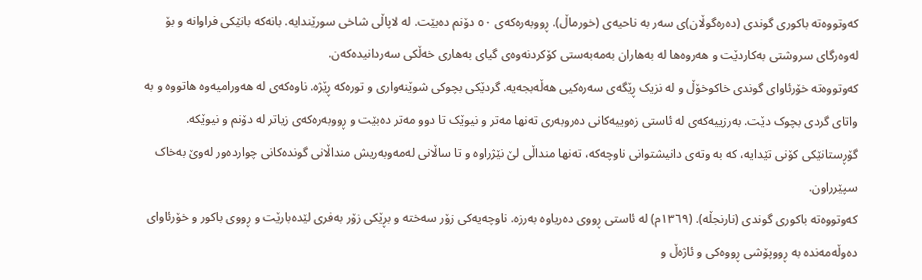کەوتووەتە باکوری گوندی (دەرەگوڵان)ی سەر به ناحیەی (خورماڵ). ڕووبەرەکەی ٥٠ دۆنم دەبێت. لە لاپاڵى شاخى سورێندایە. بانەکە بانێکى فراوانە و بۆ لەوەرگای سروشتی بەکاردێت و هەروەها لە بەهاران بەمەبەستى کۆکردنەوەى گیای بەهارى خەڵکى سەردانیدەکەن.
کەوتووەتە خۆرئاوای گوندی خاکوخۆڵ و لە نزیک ڕێگەی سەرەکیی هەڵەبجەیە. گردێکی بچوکی شوێنەواری و تورەکە ڕێژە. ناوەکەی لە هەورامیەوە هاتووە و بە واتای گردی بچوک دێت. بەرزییەکەی لە ئاستی زەوییەکانی دەروبەری تەنها مەتر و نیوێک تا دوو مەتر دەبێت و ڕووبەرەکەی زیاتر لە دۆنم و نیوێکە. گۆڕستانێکی کۆنی تێدایە، کە بە وتەی دانیشتوانی ناوچەکە، تەنها منداڵی لێ نێژراوە و تا ساڵانی لەمەوبەریش منداڵانی گوندەکانی چواردەور لەوێ بەخاک سپێرراون.
کەوتووەتە باکوری گوندی (نارنجڵە). (١٣٦٩م) لە ئاستی ڕووی دەریاوە بەرزە. ناوچەیەکی زۆر سەختە و بڕێکی زۆر بەفری لێدەبارێت و ڕووی باکور و خۆرئاوای دەوڵەمەندە بە ڕووپۆشی ڕووەکی و ئاژەڵ و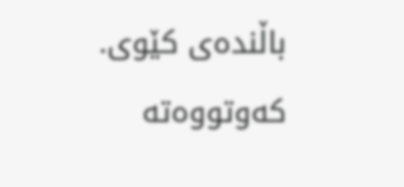باڵندەی کێوی.
کەوتووەتە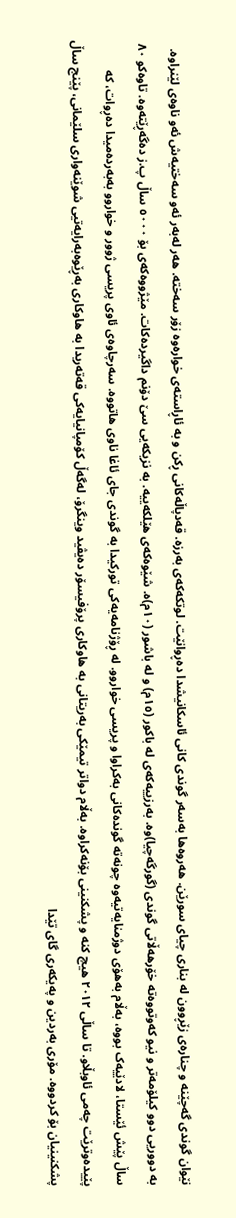نێوان گوندی گەچێنە و چنارەی زێڕوون لە بناری چیای سورێن. هەروەها بەسەر گوندی کانی ئاسکانیشدا دەڕوانێت. لوتکەکەی بەرزە. قەدپاڵەکانی ڕکن و بە ئاڕاستەی خوارەوە زۆر سەختە. هەر لەبەر ئەو سەختیەش ئەو ناوەی لێنراوە.
بە دووریی دوو کیلۆمەتر و نیو کەوتووەتە خۆرهەڵاتی گوندی (گورگەچیا)وە. بەرزییەکەی لە باکور (١٥م) و لە باشور (١٠م)ە. شێوەکەی هێلکەییە. بە نزیکەیی سێ دۆنم داگیردەکات. مێژووەکەی بۆ ٥٠٠٠ ساڵ پ.ز دەگەڕێتەوە. تاوەکو ٨٠ ساڵ پێش ئێستا، لادێیەک بووە، بەڵام بەهۆی دوژمنایەتیەوە چونەتە گوندەکانی بەکراوا و پریسی خواروو. لە ڕۆژنامەیەکی تورکیدا بە گوندی جای ئاغا ناوی هاتووە. سەرچاوەی ئاوی پریسی ژوور و خواروو بەبەردەمیدا دەڕوات، کە پێیدەوترێت چەمی ئاوبڵاو. تا ساڵی ٢٠١٢ هیچ کنە و پشکنینی بۆنەکراوە. بەڵام دواتر تیمێکی بەریتانی بە هاوکاری پرۆفیسۆر دەیڤید وینگرۆ، لەگەڵ کۆمپانیایەکی قەتەریدا بە هاوکاری بەڕێوەبەرایەتیی شوێنەواری سلێمانی، پێنج ساڵ پشکنینیان بۆ کردووە. مۆری بەردین و پەیکەری گای تێدا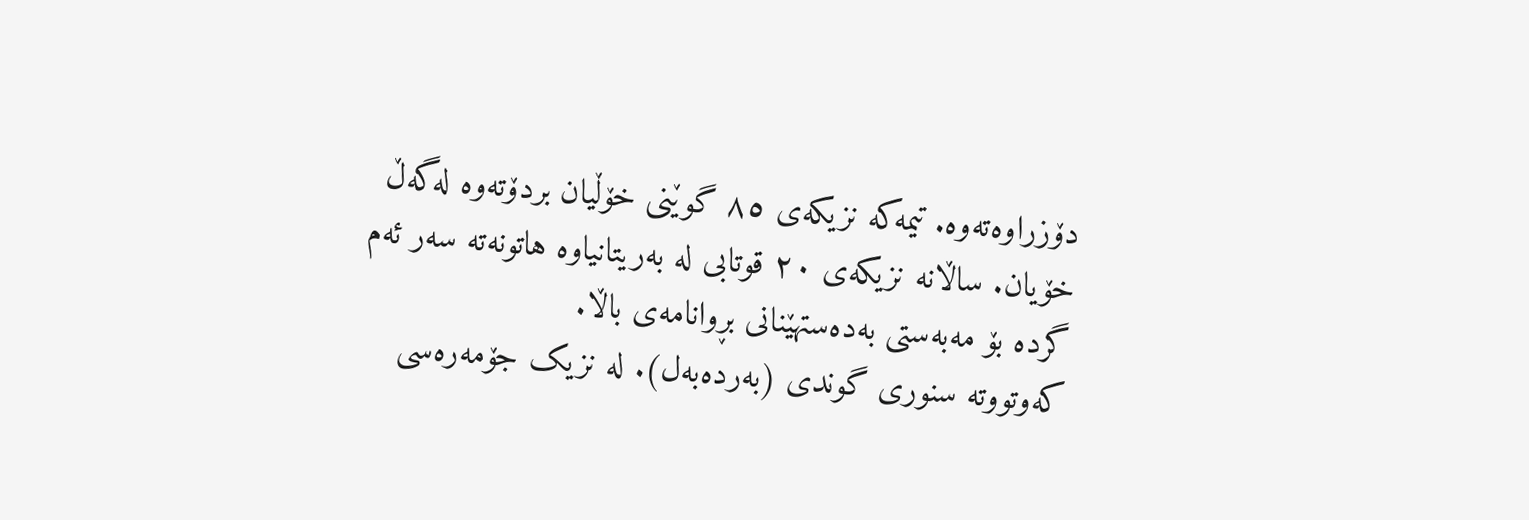دۆزراوەتەوە. تیمەکە نزیکەی ٨٥ گوێنی خۆڵیان بردۆتەوە لەگەڵ خۆیان. ساڵانە نزیکەی ٢٠ قوتابی لە بەریتانیاوە هاتونەتە سەر ئەم گردە بۆ مەبەستی بەدەستهێنانی بڕوانامەی باڵا.
کەوتووتە سنوری گوندی (بەردەبەل). لە نزیک جۆمەرەسی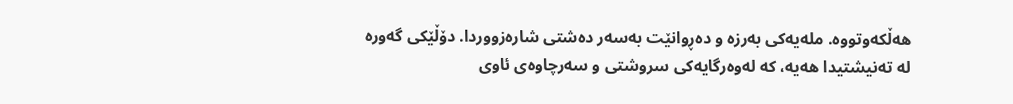هەڵکەوتووە. ملەیەکی بەرزە و دەڕوانێت بەسەر دەشتی شارەزووردا. دۆڵێکی گەورە لە تەنیشتیدا هەیە، کە لەوەرگایەکی سروشتی و سەرچاوەی ئاوی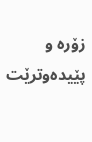زۆرە و پێیدەوترێت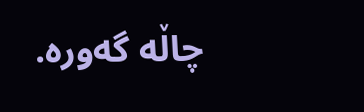چاڵە گەورە.